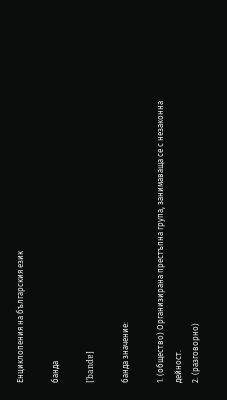Енциклопения на българския език

банда

[ˈbandɐ]

банда значение:

1. (общество) Организирана престъпна група, занимаваща се с незаконна дейност.
2. (разговорно)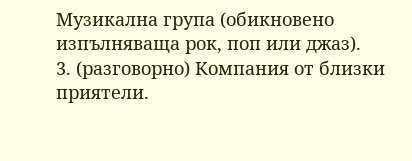Музикална група (обикновено изпълняваща рок, поп или джаз).
3. (разговорно) Компания от близки приятели.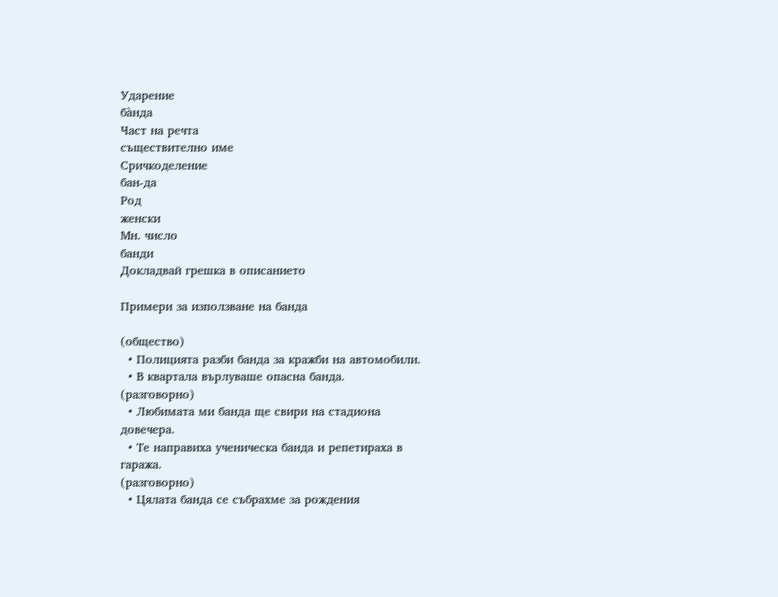Ударение
ба̀нда
Част на речта
съществително име
Сричкоделение
бан-да
Род
женски
Мн. число
банди
Докладвай грешка в описанието

Примери за използване на банда

(общество)
  • Полицията разби банда за кражби на автомобили.
  • В квартала върлуваше опасна банда.
(разговорно)
  • Любимата ми банда ще свири на стадиона довечера.
  • Те направиха ученическа банда и репетираха в гаража.
(разговорно)
  • Цялата банда се събрахме за рождения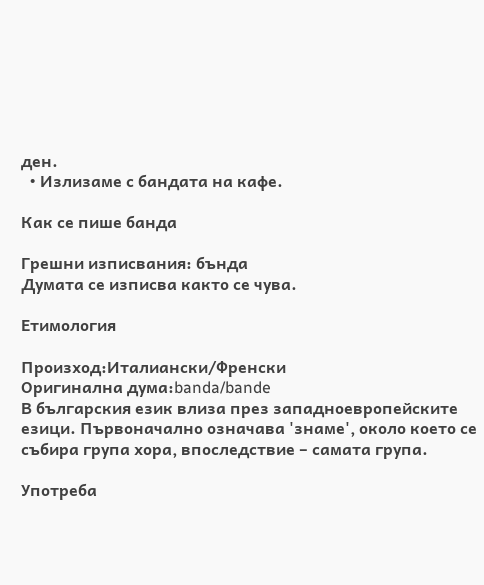ден.
  • Излизаме с бандата на кафе.

Как се пише банда

Грешни изписвания: бънда
Думата се изписва както се чува.

Етимология

Произход:Италиански/Френски
Оригинална дума:banda/bande
В българския език влиза през западноевропейските езици. Първоначално означава 'знаме', около което се събира група хора, впоследствие – самата група.

Употреба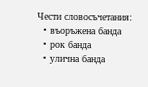Чести словосъчетания:
  • въоръжена банда
  • рок банда
  • улична банда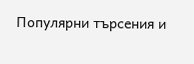Популярни търсения и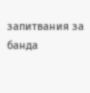запитвания за банда